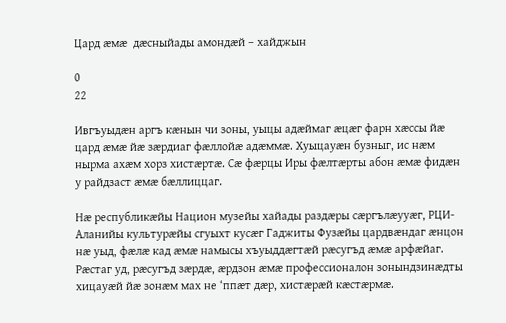Цард æмæ  дæсныйады амондæй – хайджын

0
22

Ивгъуыдæн аргъ кæнын чи зоны, уыцы адæймаг æцæг фарн хæссы йæ цард æмæ йæ зæрдиаг фæллойæ адæммæ. Хуыцауæн бузныг, ис нæм нырма ахæм хорз хистæртæ. Сæ фæрцы Иры фæлтæрты абон æмæ фидæн у райдзаст æмæ бæллиццаг.

Нæ республикæйы Национ музейы хайады раздæры сæргълæууæг, РЦИ-Аланийы культурæйы сгуыхт кусæг Гаджиты Фузæйы цардвæндаг æнцон нæ уыд, фæлæ кад æмæ намысы хъуыддæгтæй рæсугъд æмæ арфæйаг. Рæстаг уд, рæсугъд зæрдæ, æрдзон æмæ профессионалон зонындзинæдты хицауæй йæ зонæм мах не ‘ппæт дæр, хистæрæй кæстæрмæ.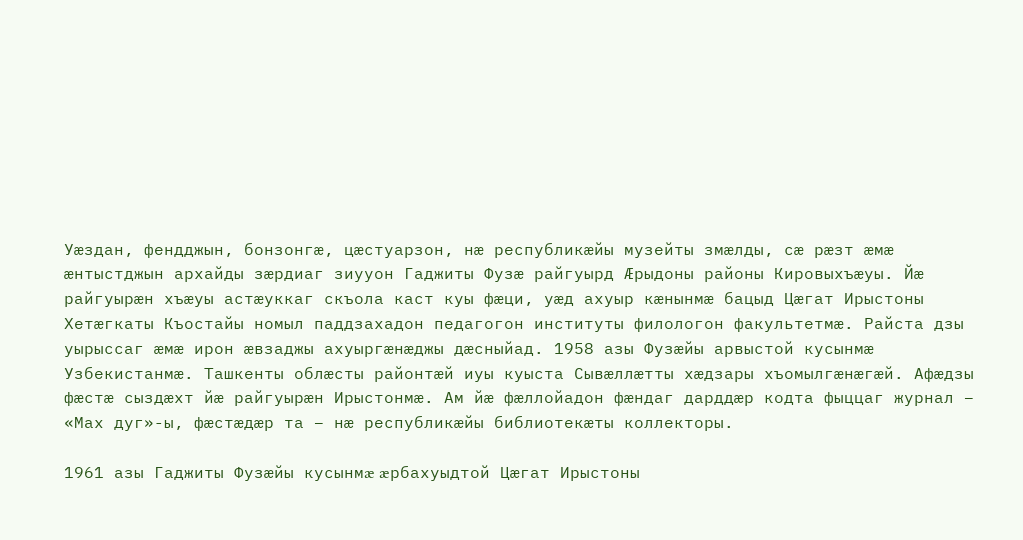Уæздан, фендджын, бонзонгæ, цæстуарзон, нæ республикæйы музейты змæлды, сæ рæзт æмæ æнтыстджын архайды зæрдиаг зиууон Гаджиты Фузæ райгуырд Æрыдоны районы Кировыхъæуы. Йæ райгуырæн хъæуы астæуккаг скъола каст куы фæци, уæд ахуыр кæнынмæ бацыд Цæгат Ирыстоны Хетæгкаты Къостайы номыл паддзахадон педагогон институты филологон факультетмæ. Райста дзы уырыссаг æмæ ирон æвзаджы ахуыргæнæджы дæсныйад. 1958 азы Фузæйы арвыстой кусынмæ Узбекистанмæ. Ташкенты облæсты районтæй иуы куыста Сывæллæтты хæдзары хъомылгæнæгæй. Афæдзы фæстæ сыздæхт йæ райгуырæн Ирыстонмæ. Ам йæ фæллойадон фæндаг дарддæр кодта фыццаг журнал – «Мах дуг»-ы, фæстæдæр та – нæ республикæйы библиотекæты коллекторы.

1961 азы Гаджиты Фузæйы кусынмæ æрбахуыдтой Цæгат Ирыстоны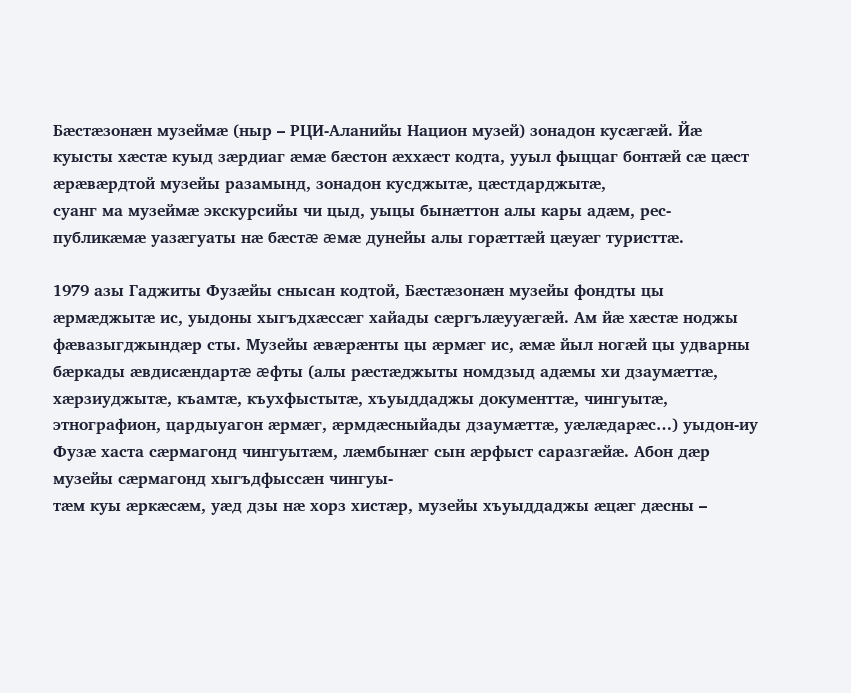Бæстæзонæн музеймæ (ныр – РЦИ-Аланийы Национ музей) зонадон кусæгæй. Йæ
куысты хæстæ куыд зæрдиаг æмæ бæстон æххæст кодта, ууыл фыццаг бонтæй сæ цæст æрæвæрдтой музейы разамынд, зонадон кусджытæ, цæстдарджытæ,
суанг ма музеймæ экскурсийы чи цыд, уыцы бынæттон алы кары адæм, рес-
публикæмæ уазæгуаты нæ бæстæ æмæ дунейы алы горæттæй цæуæг туристтæ.

1979 азы Гаджиты Фузæйы снысан кодтой, Бæстæзонæн музейы фондты цы æрмæджытæ ис, уыдоны хыгъдхæссæг хайады сæргълæууæгæй. Ам йæ хæстæ ноджы фæвазыгджындæр сты. Музейы æвæрæнты цы æрмæг ис, æмæ йыл ногæй цы удварны бæркады æвдисæндартæ æфты (алы рæстæджыты номдзыд адæмы хи дзаумæттæ, хæрзиуджытæ, къамтæ, къухфыстытæ, хъуыддаджы документтæ, чингуытæ, этнографион, цардыуагон æрмæг, æрмдæсныйады дзаумæттæ, уæлæдарæс…) уыдон-иу Фузæ хаста сæрмагонд чингуытæм, лæмбынæг сын æрфыст саразгæйæ. Абон дæр музейы сæрмагонд хыгъдфыссæн чингуы-
тæм куы æркæсæм, уæд дзы нæ хорз хистæр, музейы хъуыддаджы æцæг дæсны –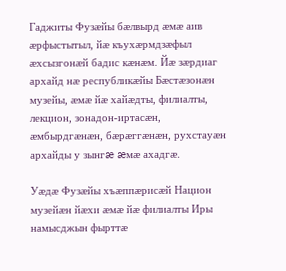Гаджиты Фузæйы бæлвырд æмæ аив æрфыстытыл, йæ къухæрмдзæфыл æхсызгонæй бадис кæнæм. Йæ зæрдиаг архайд нæ республикæйы Бæстæзонæн музейы, æмæ йæ хайæдты, филиалты, лекцион, зонадон-иртасæн, æмбырдгæнæн, бæрæггæнæн, рухстауæн архайды у зынгæ æмæ ахадгæ.

Уæдæ Фузæйы хъæппæрисæй Национ музейæн йæхи æмæ йæ филиалты Иры намысджын фырттæ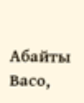Абайты Васо,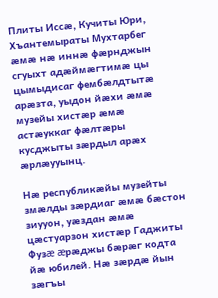Плиты Иссæ, Кучиты Юри, Хъантемыраты Мухтарбег æмæ нæ иннæ фæрнджын сгуыхт адæймæгтимæ цы цымыдисаг фембæлдтытæ арæзта, уыдон йæхи æмæ музейы хистæр æмæ астæуккаг фæлтæры кусджыты зæрдыл арæх æрлæууынц.

Нæ республикæйы музейты змæлды зæрдиаг æмæ бæстон зиууон, уæздан æмæ цæстуарзон хистæр Гаджиты Фузæ æрæджы бæрæг кодта йæ юбилей. Нæ зæрдæ йын зæгъы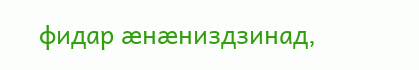фидар æнæниздзинад,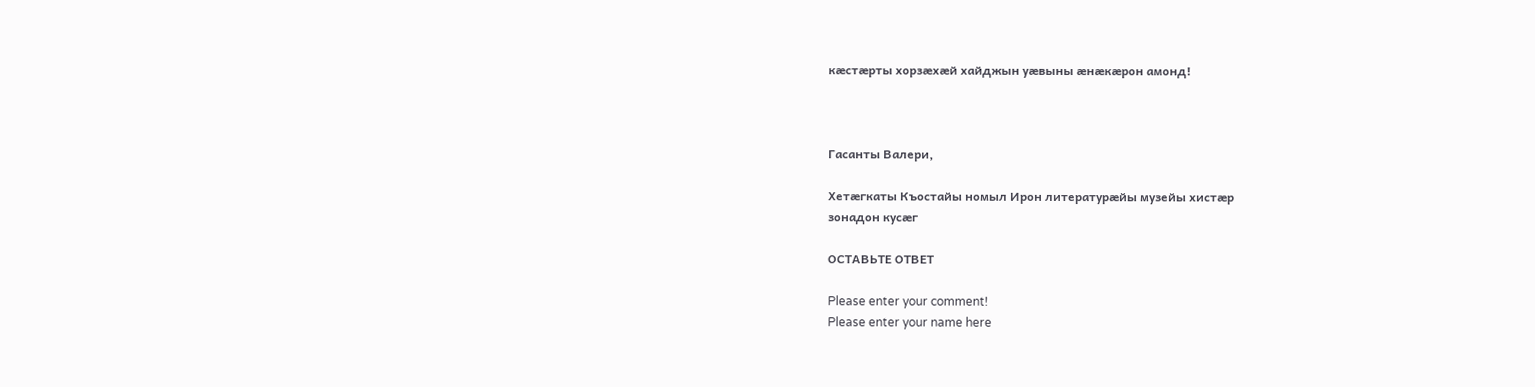кæстæрты хорзæхæй хайджын уæвыны æнæкæрон амонд!



Гасанты Валери,

Хетæгкаты Къостайы номыл Ирон литературæйы музейы хистæр
зонадон кусæг

ОСТАВЬТЕ ОТВЕТ

Please enter your comment!
Please enter your name here